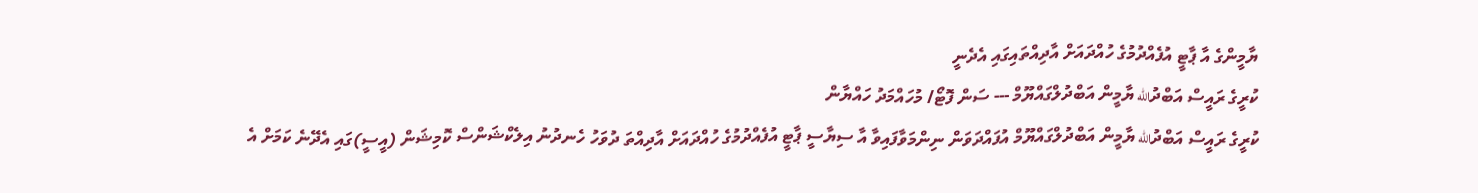ޔާމީންގެ އާ ޕާޓީ އުފެއްދުމުގެ ހުއްދައަށް އާދިއްތައިގައި އެދެނީ
ކުރީގެ ރައީސް އަބްދުالله ޔާމީން އަބްދުލްގައްޔޫމް --- ސަން ފޮޓޯ/ މުހައްމަދު ހައްޔާން
ކުރީގެ ރައީސް އަބްދުالله ޔާމީން އަބްދުލްގައްޔޫމް އުފައްދަވަން ނިންމަވާފައިވާ އާ ސިޔާސީ ޕާޓީ އުފެއްދުމުގެ ހުއްދައަށް އާދިއްތަ ދުވަހު ހެނދުނު އިލެކްޝަންސް ކޮމިޝަން (އީސީ)ގައި އެދޭނެ ކަމަށް އެ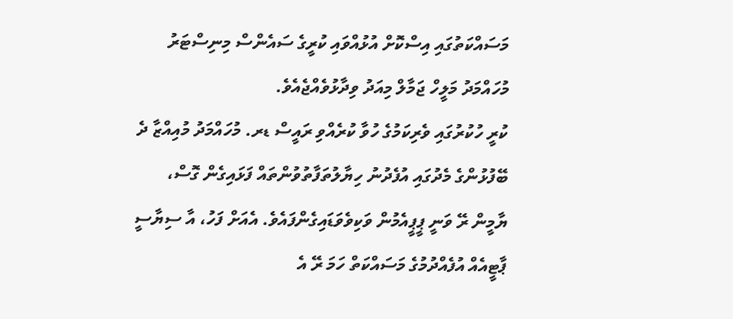މަސައްކަތުގައި އިސްކޮށް އުޅުއްވައި ކުރީގެ ސައެންސް މިނިސްޓަރު މުހައްމަދު މަލީހް ޖަމާލް މިއަދު ވިދާޅުވެއްޖެއެވެ.
ކުރީ ހުކުރުގައި ވެރިކަމުގެ ހުވާ ކުރެއްވި ރައީސް ޑރ. މުހައްމަދު މުއިއްޒާ ދެ ބޭފުޅުންގެ މެދުގައި އުފެދުނު ހިޔާލުތަފާތުވުންތައް ފަޅައިގެން ގޮސް، ޔާމީން ރޭ ވަނީ ޕީޕީއެމުން ވަކިވެވަޑައިގެންފައެވެ. އެއަށް ފަހު، އާ ސިޔާސީ ޕާޓީއެއް އުފެއްދުމުގެ މަސައްކަތް ހަމަ ރޭ އެ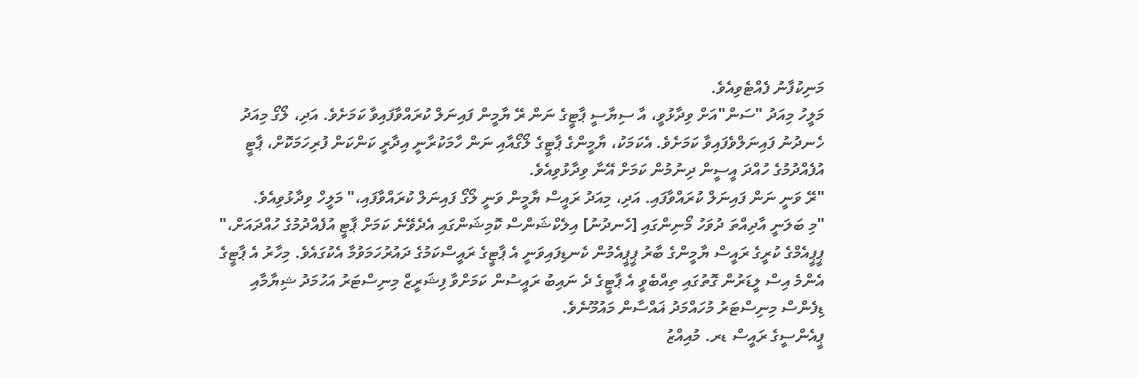މަނިކުފާނު ފެއްޓެވިއެވެ.
މަލީހު މިއަދު "ސަން"އަށް ވިދާޅުވީ، އާ ސިޔާސީ ޕާޓީގެ ނަން ރޭ ޔާމީން ފައިނަލް ކުރައްވާފައިވާ ކަމަށެވެ. އަދި، ލޯގޯ މިއަދު ހެނދުނު ފައިނަލްވެފައިވާ ކަމަށެވެ. އެކަމަކު، ޔާމީންގެ ޕާޓީގެ ލޯގޯއާއި ނަން ހާމަކުރާނީ އިދާރީ ކަންކަން ފުރިހަމަކޮށް، ޕާޓީ އުފެއްދުމުގެ ހުއްދަ އީސީން ދިނުމުން ކަމަށް އޭނާ ވިދާޅުވިއެވެ.
"ރޭ ވަނީ ނަން ފައިނަލް ކުރައްވާފައި. އަދި، މިއަދު ރައީސް ޔާމީން ވަނީ ލޯގޯ ފައިނަލް ކުރައްވާފައި،" މަލީހް ވިދާޅުވިއެވެ.
"މި ބަލަނީ އާދިއްތަ ދުވަހު މޯނިންގައި [ހެނދުނު] އިލެކްޝަންސް ކޮމިޝަންގައި އެދެވޭނެ ކަމަށް ޕާޓީ އުފެއްދުމުގެ ހުއްދައަށް،"
ޕީޕީއެމްގެ ކުރީގެ ރައީސް ޔާމީންގެ ބާރު ޕީޕީއެމުން ކެނޑިފައިވަނީ އެ ޕާޓީގެ ރައީސްކަމުގެ ދައުރުހަމަވުމާ އެކުގައެވެ. މިހާރު އެ ޕާޓީގެ އެންމެ އިސް ލީޑަރުން ގޮތުގައި ތިއްބެވީ އެ ޕާޓީގެ ދެ ނައިބު ރައީސުން ކަމަށްވާ ފިޝަރީޒް މިނިސްޓަރު އަހުމަދު ޝިޔާމާއި ޑިފެންސް މިނިސްޓަރު މުހައްމަދު ޣައްސާން މައުމޫނެވެ.
ޕީއެންސީގެ ރައީސް ޑރ. މުއިއްޒު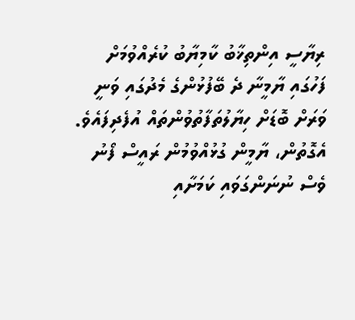ރިޔާސީ އިންތިޚާބު ކާމިޔާބު ކުރެއްވުމަށް ފަހުގައި ޔާމީނާ ދެ ބޭފުޅުންގެ މެދުގައި ވަނީ ވަރަށް ބޮޑަށް ހިޔާލުތަފާތުވުންތައް އުފެދިފައެވެ. އެގޮތުން، ޔާމީން ގުޅުއްވުމުން ރައީސް ފޯނު ވެސް ނުނަންގަވައި ކަމަށާއި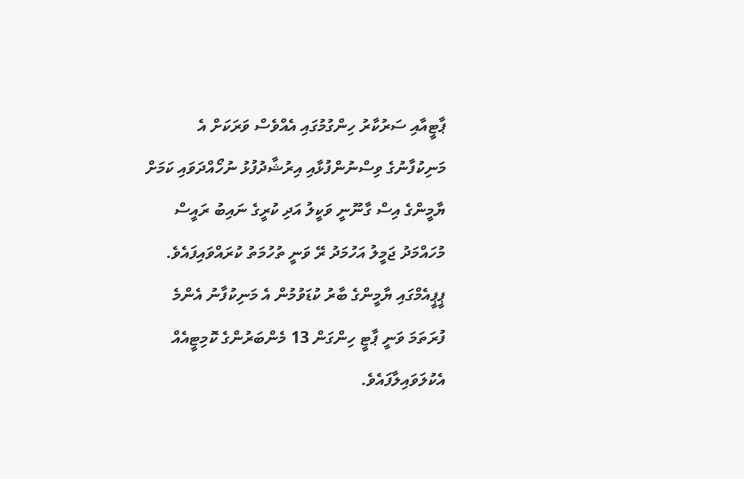ޕާޓީއާއި ސަރުކާރު ހިންގުމުގައި އެއްވެސް ވަރަކަށް އެ މަނިކުފާނުގެ ވިސްނުންފުޅާއި އިރުޝާދުފުޅު ނުހޯއްދަވައި ކަމަށް ޔާމީންގެ އިސް ގާނޫނީ ވަކީލު އަދި ކުރީގެ ނައިބު ރައީސް މުހައްމަދު ޖަމީލު އަހުމަދު ރޭ ވަނީ ތުހުމަތު ކުރައްވައިފައެވެ.
ޕީޕީއެމްގައި ޔާމީންގެ ބާރު ކުޑަވުމުން އެ މަނިކުފާނު އެންމެ ފުރަތަމަ ވަނީ ޕާޓީ ހިންގަން 13 މެންބަރުންގެ ކޮމިޓީއެއް އެކުލަވައިލާފައެވެ.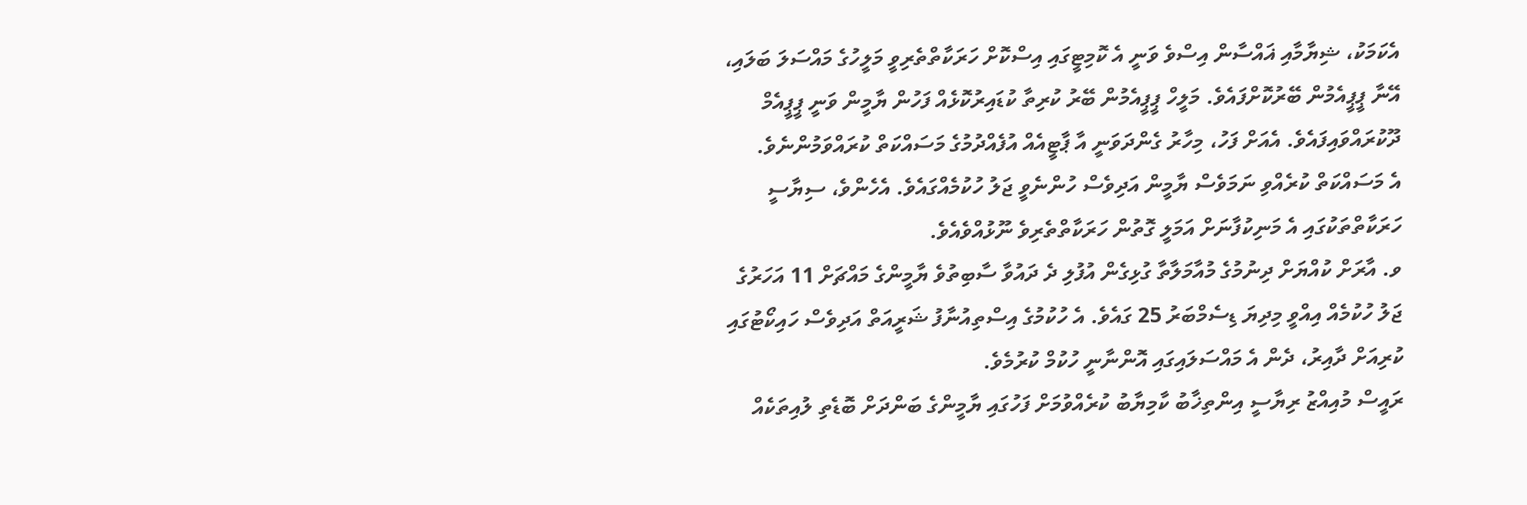އެކަމަކު، ޝިޔާމާއި ޣައްސާން އިސްވެ ވަނީ އެ ކޮމިޓީގައި އިސްކޮށް ހަރަކާތްތެރިވީ މަލީހުގެ މައްސަލަ ބަލައި، އޭނާ ޕީޕީއެމުން ބޭރުކޮށްފައެވެ. މަލީހް ޕީޕީއެމުން ބޭރު ކުރިތާ ކުޑައިރުކޮޅެއް ފަހުން ޔާމީން ވަނީ ޕީޕީއެމް ދޫކުރައްވައިފައެވެ. އެއަށް ފަހު، މިހާރު ގެންދަވަނީ އާ ޕާޓީއެއް އުފެއްދުމުގެ މަސައްކަތް ކުރައްވަމުންނެވެ.
އެ މަސައްކަތް ކުރެއްވި ނަމަވެސް ޔާމީން އަދިވެސް ހުންނެވީ ޖަލު ހުކުމެއްގައެވެ. އެހެންވެ، ސިޔާސީ ހަރަކާތްތަކުގައި އެ މަނިކުފާނަށް އަމަލީ ގޮތުން ހަރަކާތްތެރިވެ ނޫޅުއްވެއެވެ.
ވ. އާރަށް ކުއްޔަށް ދިނުމުގެ މުއާމަލާތާ ގުޅިގެން އުފުލި ދެ ދައުވާ ސާބިތުވެ ޔާމީންގެ މައްޗަށް 11 އަހަރުގެ ޖަލު ހުކުމެއް އިއްވީ މިދިޔަ ޑިސެމްބަރު 25 ގައެވެ. އެ ހުކުމުގެ އިސްތިއުނާފު ޝަރީއަތް އަދިވެސް ހައިކޯޓުގައި ކުރިއަށް ދާއިރު، ދެން އެ މައްސަލައިގައި އޮންނާނީ ހުކުމް ކުރުމެވެ.
ރައީސް މުއިއްޒު ރިޔާސީ އިންތިޚާބު ކާމިޔާބު ކުރެއްވުމަށް ފަހުގައި ޔާމީންގެ ބަންދަށް ބޮޑެތި ލުއިތަކެއް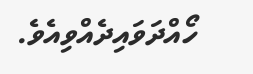ހޯއްދަވައިދެއްވިއެވެ.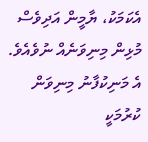އެކަމަކު، ޔާމީން އަދިވެސް މުޅިން މިނިވަނެއް ނުވެއެވެ. އެ މަނިކުފާނު މިނިވަން ކުރުމަކީ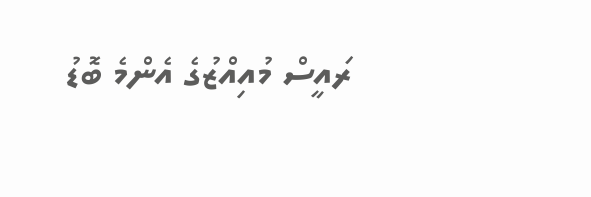ރައީސް މުއިއްޒުގެ އެންމެ ބޮޑު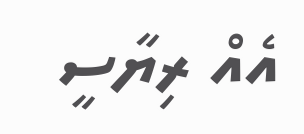އެއް ރިޔާސީ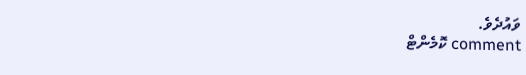ވައުދެވެ.
comment ކޮމެންޓް